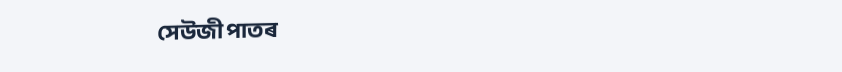সেউজী পাতৰ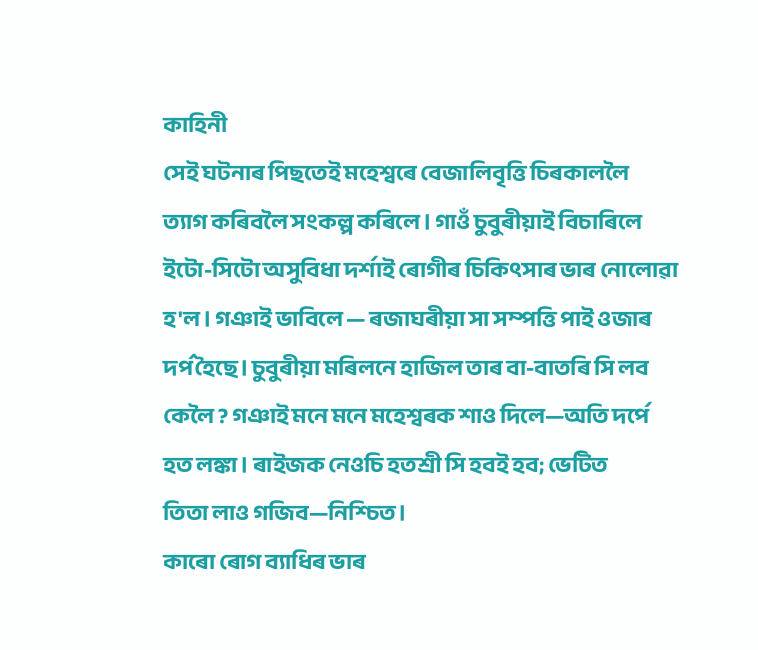কাহিনী
সেই ঘটনাৰ পিছতেই মহেশ্বৰে বেজালিবৃত্তি চিৰকাললৈ
ত্যাগ কৰিবলৈ সংকল্প কৰিলে। গাওঁ চুবুৰীয়াই বিচাৰিলে
ইটো-সিটো অসুবিধা দৰ্শাই ৰোগীৰ চিকিৎসাৰ ভাৰ নোলোৱা
হ'ল। গঞাই ভাবিলে — ৰজাঘৰীয়া সা সম্পত্তি পাই ওজাৰ
দৰ্প হৈছে। চুবুৰীয়া মৰিলনে হাজিল তাৰ বা-বাতৰি সি লব
কেলৈ ? গঞাই মনে মনে মহেশ্বৰক শাও দিলে—অতি দৰ্পে
হত লঙ্কা। ৰাইজক নেওচি হতশ্ৰী সি হবই হব; ভেটিত
তিতা লাও গজিব—নিশ্চিত।
কাৰো ৰোগ ব্যাধিৰ ভাৰ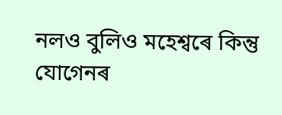নলও বুলিও মহেশ্বৰে কিন্তু
যোগেনৰ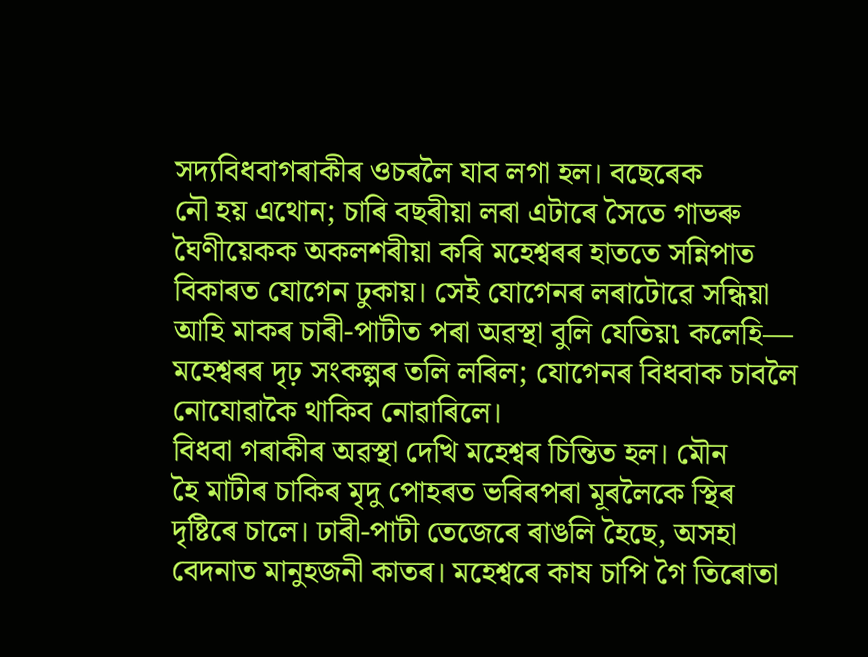সদ্যবিধবাগৰাকীৰ ওচৰলৈ যাব লগা হল। বছেৰেক
নৌ হয় এথোন; চাৰি বছৰীয়া লৰা এটাৰে সৈতে গাভৰু
ঘৈণীয়েকক অকলশৰীয়া কৰি মহেশ্বৰৰ হাততে সন্নিপাত
বিকাৰত যোগেন ঢুকায়। সেই যোগেনৰ লৰাটোৱে সন্ধিয়া
আহি মাকৰ চাৰী-পাটীত পৰা অৱস্থা বুলি যেতিয়৷ কলেহি—
মহেশ্বৰৰ দৃঢ় সংকল্পৰ তলি লৰিল; যোগেনৰ বিধবাক চাবলৈ
নোযোৱাকৈ থাকিব নোৱাৰিলে।
বিধবা গৰাকীৰ অৱস্থা দেখি মহেশ্বৰ চিন্তিত হল। মৌন
হৈ মাটীৰ চাকিৰ মৃদু পোহৰত ভৰিৰপৰা মূৰলৈকে স্থিৰ
দৃষ্টিৰে চালে। ঢাৰী-পাটী তেজেৰে ৰাঙলি হৈছে, অসহা
বেদনাত মানুহজনী কাতৰ। মহেশ্বৰে কাষ চাপি গৈ তিৰোতা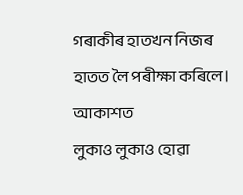গৰাকীৰ হাতখন নিজৰ হাতত লৈ পৰীক্ষা কৰিলে। আকাশত
লুকাও লুকাও হোৱা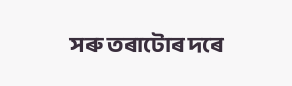সৰু তৰাটোৰ দৰে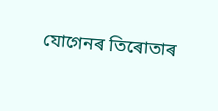যোগেনৰ তিৰোতাৰ